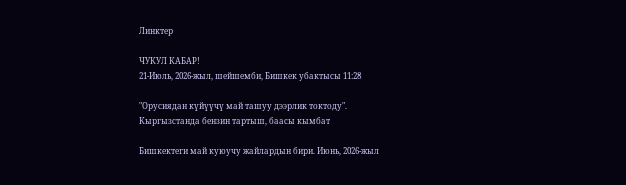Линктер

ЧУКУЛ КАБАР!
21-Июль, 2026-жыл, шейшемби, Бишкек убактысы 11:28

"Орусиядан күйүүчү май ташуу дээрлик токтоду". Кыргызстанда бензин тартыш, баасы кымбат

Бишкектеги май куюучу жайлардын бири. Июнь, 2026-жыл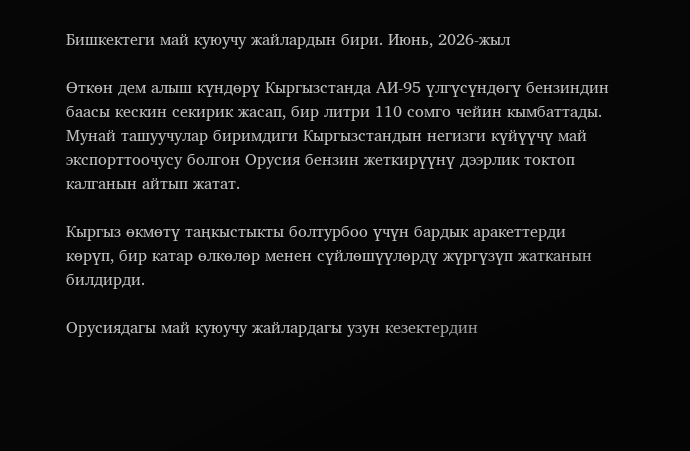Бишкектеги май куюучу жайлардын бири. Июнь, 2026-жыл

Өткөн дем алыш күндөрү Кыргызстанда АИ-95 үлгүсүндөгү бензиндин баасы кескин секирик жасап, бир литри 110 сомго чейин кымбаттады. Мунай ташуучулар биримдиги Кыргызстандын негизги күйүүчү май экспорттоочусу болгон Орусия бензин жеткирүүнү дээрлик токтоп калганын айтып жатат.

Кыргыз өкмөтү таңкыстыкты болтурбоо үчүн бардык аракеттерди көрүп, бир катар өлкөлөр менен сүйлөшүүлөрдү жүргүзүп жатканын билдирди.

Орусиядагы май куюучу жайлардагы узун кезектердин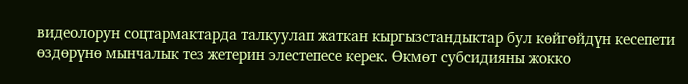видеолорун соцтармактарда талкуулап жаткан кыргызстандыктар бул көйгөйдүн кесепети өздөрүнө мынчалык тез жетерин элестепесе керек. Өкмөт субсидияны жокко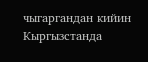чыгаргандан кийин Кыргызстанда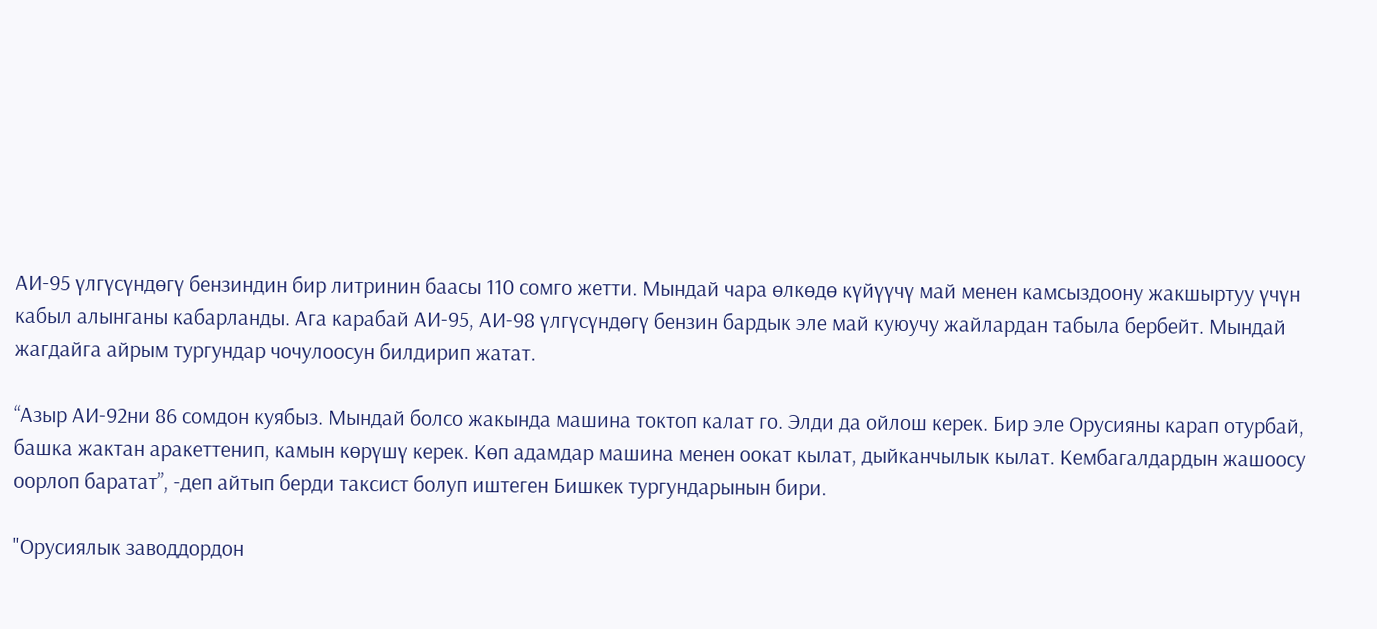АИ-95 үлгүсүндөгү бензиндин бир литринин баасы 110 сомго жетти. Мындай чара өлкөдө күйүүчү май менен камсыздоону жакшыртуу үчүн кабыл алынганы кабарланды. Ага карабай АИ-95, АИ-98 үлгүсүндөгү бензин бардык эле май куюучу жайлардан табыла бербейт. Мындай жагдайга айрым тургундар чочулоосун билдирип жатат.

“Азыр АИ-92ни 86 сомдон куябыз. Мындай болсо жакында машина токтоп калат го. Элди да ойлош керек. Бир эле Орусияны карап отурбай, башка жактан аракеттенип, камын көрүшү керек. Көп адамдар машина менен оокат кылат, дыйканчылык кылат. Кембагалдардын жашоосу оорлоп баратат”, -деп айтып берди таксист болуп иштеген Бишкек тургундарынын бири.

"Орусиялык заводдордон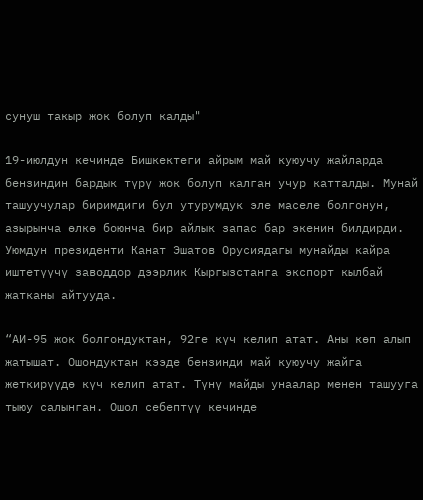сунуш такыр жок болуп калды"

19-июлдун кечинде Бишкектеги айрым май куюучу жайларда бензиндин бардык түрү жок болуп калган учур катталды. Мунай ташуучулар биримдиги бул утурумдук эле маселе болгонун, азырынча өлкө боюнча бир айлык запас бар экенин билдирди. Уюмдун президенти Канат Эшатов Орусиядагы мунайды кайра иштетүүчү заводдор дээрлик Кыргызстанга экспорт кылбай жатканы айтууда.

“АИ-95 жок болгондуктан, 92ге күч келип атат. Аны көп алып жатышат. Ошондуктан кээде бензинди май куюучу жайга жеткирүүдө күч келип атат. Түнү майды унаалар менен ташууга тыюу салынган. Ошол себептүү кечинде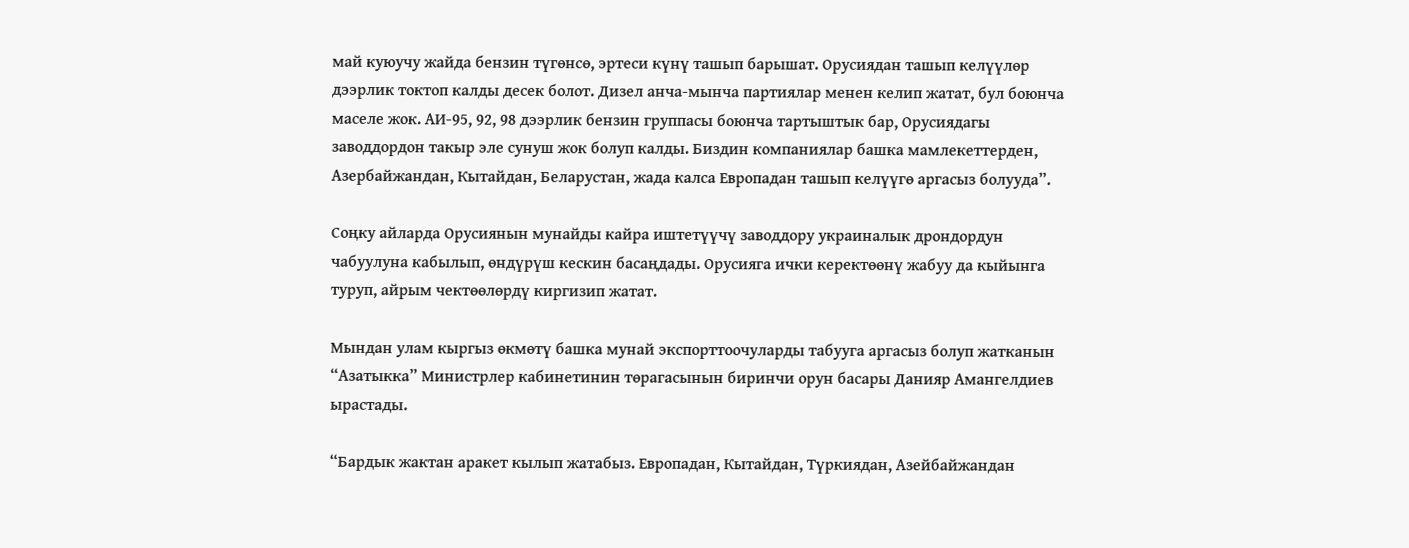май куюучу жайда бензин түгөнсө, эртеси күнү ташып барышат. Орусиядан ташып келүүлөр дээрлик токтоп калды десек болот. Дизел анча-мынча партиялар менен келип жатат, бул боюнча маселе жок. АИ-95, 92, 98 дээрлик бензин группасы боюнча тартыштык бар, Орусиядагы заводдордон такыр эле сунуш жок болуп калды. Биздин компаниялар башка мамлекеттерден, Азербайжандан, Кытайдан, Беларустан, жада калса Европадан ташып келүүгө аргасыз болууда”.

Соңку айларда Орусиянын мунайды кайра иштетүүчү заводдору украиналык дрондордун чабуулуна кабылып, өндүрүш кескин басаңдады. Орусияга ички керектөөнү жабуу да кыйынга туруп, айрым чектөөлөрдү киргизип жатат.

Мындан улам кыргыз өкмөтү башка мунай экспорттоочуларды табууга аргасыз болуп жатканын “Азатыкка” Министрлер кабинетинин төрагасынын биринчи орун басары Данияр Амангелдиев ырастады.

“Бардык жактан аракет кылып жатабыз. Европадан, Кытайдан, Түркиядан, Азейбайжандан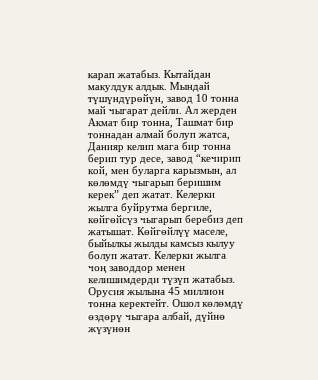карап жатабыз. Кытайдан макулдук алдык. Мындай түшүндүрөйүн, завод 10 тонна май чыгарат дейли. Ал жерден Акмат бир тонна, Ташмат бир тоннадан алмай болуп жатса, Данияр келип мага бир тонна берип тур десе, завод “кечирип кой, мен буларга карызмын, ал көлөмдү чыгарып беришим керек” деп жатат. Келерки жылга буйрутма бергиле, көйгөйсүз чыгарып беребиз деп жатышат. Көйгөйлүү маселе, быйылкы жылды камсыз кылуу болуп жатат. Келерки жылга чоң заводдор менен келишимдерди түзүп жатабыз. Орусия жылына 45 миллион тонна керектейт. Ошол көлөмдү өздөрү чыгара албай, дүйнө жүзүнөн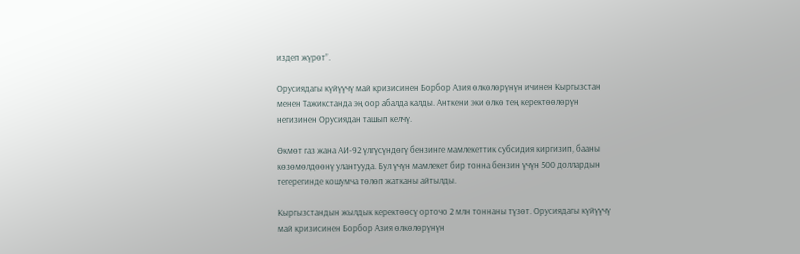издеп жүрөт”.

Орусиядагы күйүүчү май кризисинен Борбор Азия өлкөлөрүнүн ичинен Кыргызстан менен Тажикстанда эң оор абалда калды. Анткени эки өлкө тең керектөөлөрүн негизинен Орусиядан ташып келчү.

Өкмөт газ жана АИ-92 үлгүсүндөгү бензинге мамлекеттик субсидия киргизип, бааны көзөмөлдөөнү улантууда. Бул үчүн мамлекет бир тонна бензин үчүн 500 доллардын тегерегинде кошумча төлөп жатканы айтылды.

Кыргызстандын жылдык керектөөсү орточо 2 млн тоннаны түзөт. Орусиядагы күйүүчү май кризисинен Борбор Азия өлкөлөрүнүн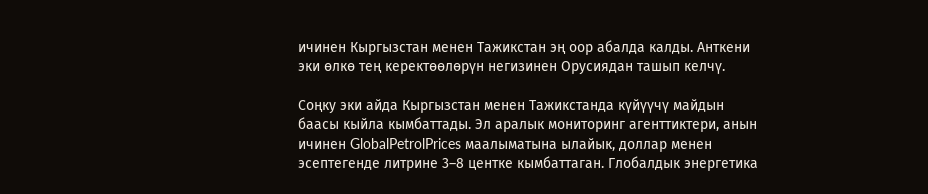ичинен Кыргызстан менен Тажикстан эң оор абалда калды. Анткени эки өлкө тең керектөөлөрүн негизинен Орусиядан ташып келчү.

Соңку эки айда Кыргызстан менен Тажикстанда күйүүчү майдын баасы кыйла кымбаттады. Эл аралык мониторинг агенттиктери, анын ичинен GlobalPetrolPrices маалыматына ылайык, доллар менен эсептегенде литрине 3–8 центке кымбаттаган. Глобалдык энергетика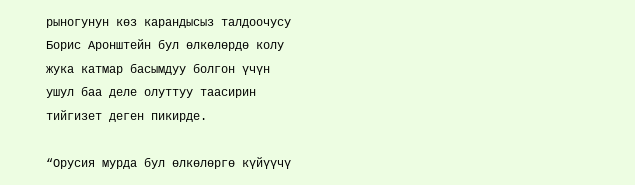рыногунун көз карандысыз талдоочусу Борис Аронштейн бул өлкөлөрдө колу жука катмар басымдуу болгон үчүн ушул баа деле олуттуу таасирин тийгизет деген пикирде.

“Орусия мурда бул өлкөлөргө күйүүчү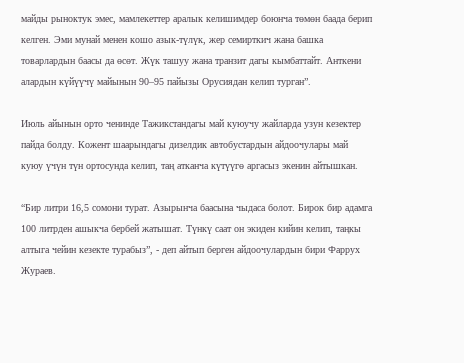майды рыноктук эмес, мамлекеттер аралык келишимдер боюнча төмөн баада берип келген. Эми мунай менен кошо азык-түлүк, жер семирткич жана башка товарлардын баасы да өсөт. Жүк ташуу жана транзит дагы кымбаттайт. Анткени алардын күйүүчү майынын 90–95 пайызы Орусиядан келип турган”.

Июль айынын орто ченинде Тажикстандагы май куюучу жайларда узун кезектер пайда болду. Кожент шаарындагы дизелдик автобустардын айдоочулары май куюу үчүн түн ортосунда келип, таң атканча күтүүгө аргасыз экенин айтышкан.

“Бир литри 16,5 сомони турат. Азырынча баасына чыдаса болот. Бирок бир адамга 100 литрден ашыкча бербей жатышат. Түнкү саат он экиден кийин келип, таңкы алтыга чейин кезекте турабыз”, - деп айтып берген айдоочулардын бири Фаррух Жураев.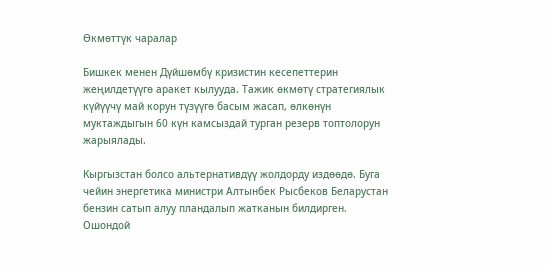Өкмөттүк чаралар

Бишкек менен Дүйшөмбү кризистин кесепеттерин жеңилдетүүгө аракет кылууда. Тажик өкмөтү стратегиялык күйүүчү май корун түзүүгө басым жасап, өлкөнүн муктаждыгын 60 күн камсыздай турган резерв топтолорун жарыялады.

Кыргызстан болсо альтернативдүү жолдорду издөөдө. Буга чейин энергетика министри Алтынбек Рысбеков Беларустан бензин сатып алуу пландалып жатканын билдирген. Ошондой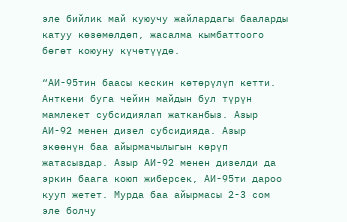эле бийлик май куюучу жайлардагы бааларды катуу көзөмөлдөп, жасалма кымбаттоого бөгөт коюуну күчөтүүдө.

“АИ-95тин баасы кескин көтөрүлүп кетти. Анткени буга чейин майдын бул түрүн мамлекет субсидиялап жатканбыз. Азыр АИ-92 менен дизел субсидияда. Азыр экөөнүн баа айырмачылыгын көрүп жатасыздар. Азыр АИ-92 менен дизелди да эркин баага коюп жиберсек, АИ-95ти дароо кууп жетет. Мурда баа айырмасы 2-3 сом эле болчу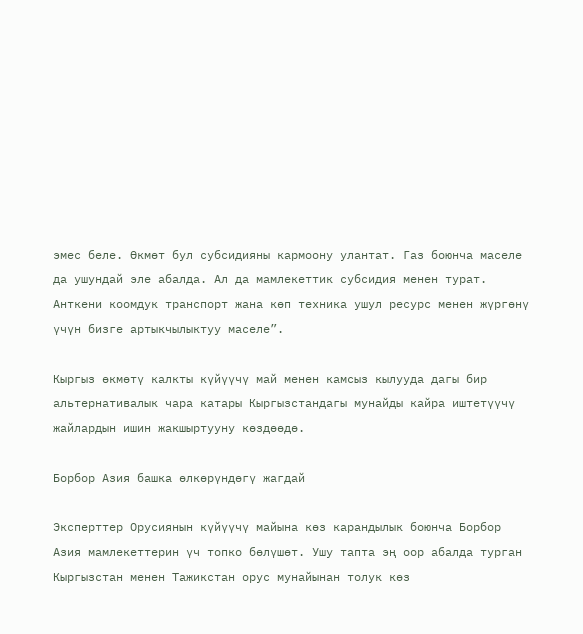эмес беле. Өкмөт бул субсидияны кармоону улантат. Газ боюнча маселе да ушундай эле абалда. Ал да мамлекеттик субсидия менен турат. Анткени коомдук транспорт жана көп техника ушул ресурс менен жүргөнү үчүн бизге артыкчылыктуу маселе”.

Кыргыз өкмөтү калкты күйүүчү май менен камсыз кылууда дагы бир альтернативалык чара катары Кыргызстандагы мунайды кайра иштетүүчү жайлардын ишин жакшыртууну көздөөдө.

Борбор Азия башка өлкөрүндөгү жагдай

Эксперттер Орусиянын күйүүчү майына көз карандылык боюнча Борбор Азия мамлекеттерин үч топко бөлүшөт. Ушу тапта эң оор абалда турган Кыргызстан менен Тажикстан орус мунайынан толук көз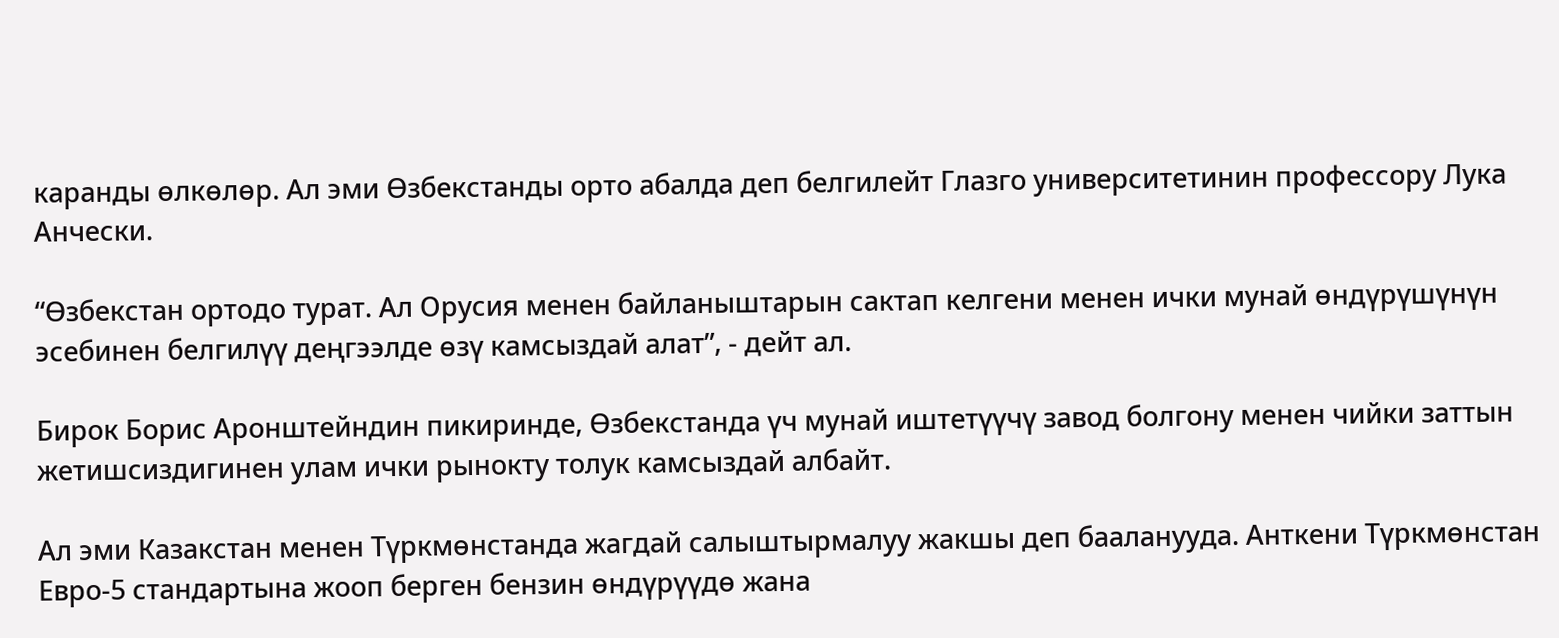каранды өлкөлөр. Ал эми Өзбекстанды орто абалда деп белгилейт Глазго университетинин профессору Лука Анчески.

“Өзбекстан ортодо турат. Ал Орусия менен байланыштарын сактап келгени менен ички мунай өндүрүшүнүн эсебинен белгилүү деңгээлде өзү камсыздай алат”, - дейт ал.

Бирок Борис Аронштейндин пикиринде, Өзбекстанда үч мунай иштетүүчү завод болгону менен чийки заттын жетишсиздигинен улам ички рынокту толук камсыздай албайт.

Ал эми Казакстан менен Түркмөнстанда жагдай салыштырмалуу жакшы деп бааланууда. Анткени Түркмөнстан Евро-5 стандартына жооп берген бензин өндүрүүдө жана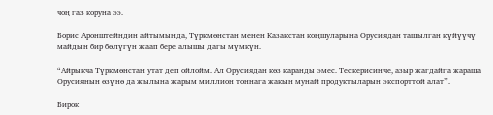чоң газ коруна ээ.

Борис Аронштейндин айтымында, Түркмөнстан менен Казакстан коңшуларына Орусиядан ташылган күйүүчү майдын бир бөлүгүн жаап бере алышы дагы мүмкүн.

“Айрыкча Түркмөнстан утат деп ойлойм. Ал Орусиядан көз каранды эмес. Тескерисинче, азыр жагдайга жараша Орусиянын өзүнө да жылына жарым миллион тоннага жакын мунай продуктыларын экспорттой алат”.

Бирок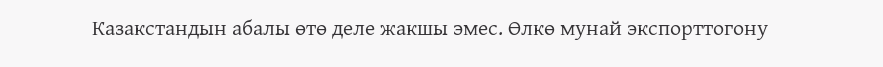Казакстандын абалы өтө деле жакшы эмес. Өлкө мунай экспорттогону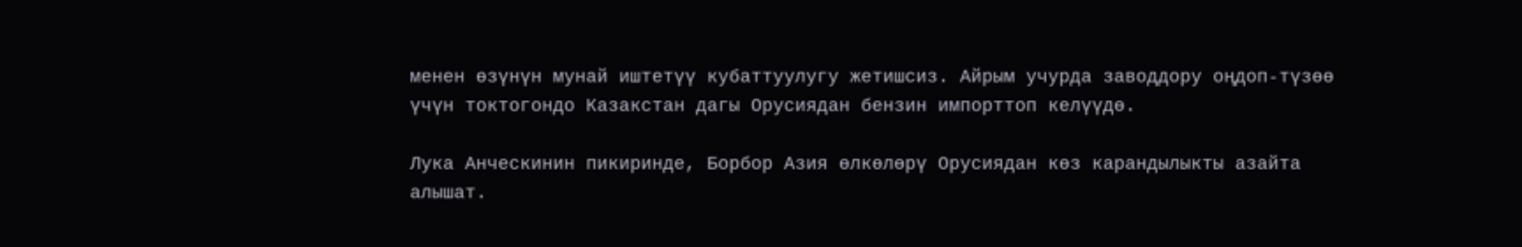менен өзүнүн мунай иштетүү кубаттуулугу жетишсиз. Айрым учурда заводдору оңдоп-түзөө үчүн токтогондо Казакстан дагы Орусиядан бензин импорттоп келүүдө.

Лука Анческинин пикиринде, Борбор Азия өлкөлөрү Орусиядан көз карандылыкты азайта алышат.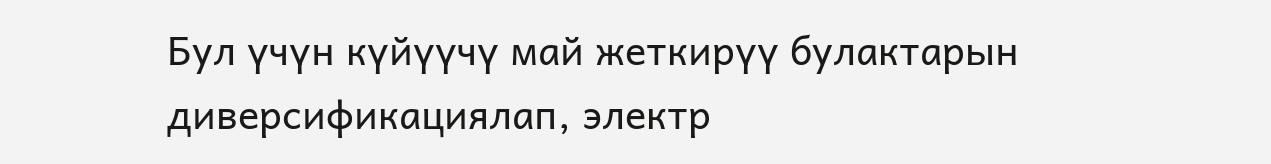Бул үчүн күйүүчү май жеткирүү булактарын диверсификациялап, электр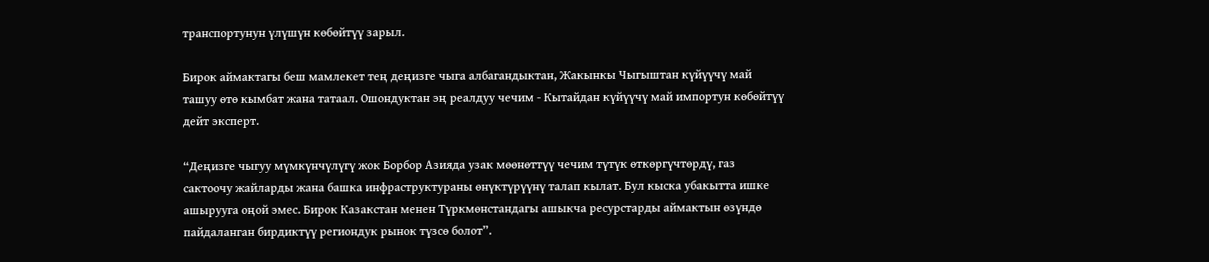транспортунун үлүшүн көбөйтүү зарыл.

Бирок аймактагы беш мамлекет тең деңизге чыга албагандыктан, Жакынкы Чыгыштан күйүүчү май ташуу өтө кымбат жана татаал. Ошондуктан эң реалдуу чечим - Кытайдан күйүүчү май импортун көбөйтүү дейт эксперт.

“Деңизге чыгуу мүмкүнчүлүгү жок Борбор Азияда узак мөөнөттүү чечим түтүк өткөргүчтөрдү, газ сактоочу жайларды жана башка инфраструктураны өнүктүрүүнү талап кылат. Бул кыска убакытта ишке ашырууга оңой эмес. Бирок Казакстан менен Түркмөнстандагы ашыкча ресурстарды аймактын өзүндө пайдаланган бирдиктүү региондук рынок түзсө болот”.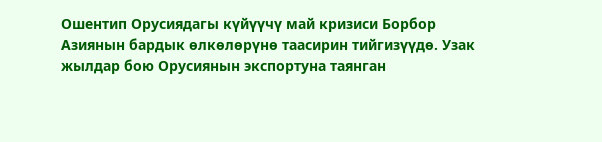Ошентип Орусиядагы күйүүчү май кризиси Борбор Азиянын бардык өлкөлөрүнө таасирин тийгизүүдө. Узак жылдар бою Орусиянын экспортуна таянган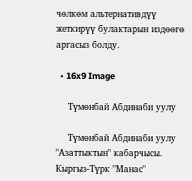чөлкөм альтернативдүү жеткирүү булактарын издөөгө аргасыз болду.

  • 16x9 Image

    Түмөнбай Абдинаби уулу

    Түмөнбай Абдинаби уулу "Азаттыктын" кабарчысы. Кыргыз-Түрк "Манас"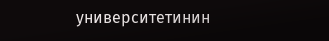университетинин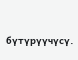бүтүрүүчүсү.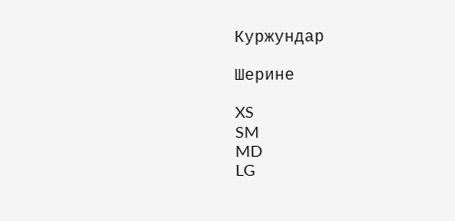Куржундар

Шерине

XS
SM
MD
LG